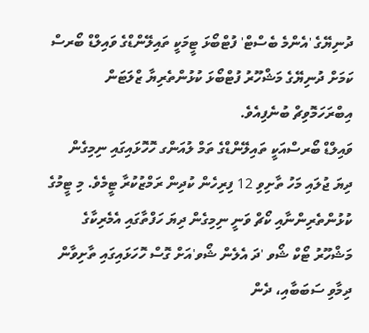ދުނިޔޭގެ 'އެންމެ ބެސްޓް' ފުޓްބޯޅަ ޓީމަކީ ތައިލޭންޑްގެ ވައިލްޑް ބޯރސް ކަމަށް ދުނިޔޭގެ މަޝްހޫރު ފުޓްބޯޅަ ކުޅުންތެރިޔާ ޒްލަޓަން އިބްރަހަމޮވިޗް ބުނެފިއެވެ.
ވައިލްޑް ބޯރސްއަކީ ތައިލޭންޑްގެ ތަމް ލުއަންގ ހޮހޮޅައިގައި ނިމިގެން ދިޔަ ޖުލައި މަހު ތާށިވި 12 ފިރިހެން ކުދިން ރަމްޒުކުރާ ޓީމެވެ. މި ޓީމުގެ ކުޅުންތެރިންނާއި ކޯޗް ވަނީ ނިމިގެން ދިޔަ ހަފްތާގައި އެމެރިކާގެ މަޝްހޫރު ޓޯކް ޝޯވ 'ދަ އެލެން ޝޯވ'އަށް ގޮސް ހޮހަޅައިގައި ތާށިވާން ދިމާވި ސަބަބާއި، ދެން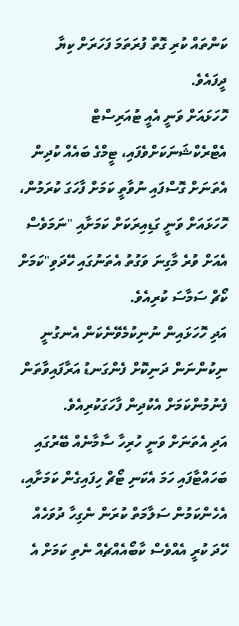ކަންތައް ކުރި ގޮތް ފުރަތަމަ ފަހަރަށް ކިޔާ ދީފައެވެ.
ހޮހަޅައަށް ވަނީ އެއީ ޓުއަރިސްޓް އެޓްރެކްޝަނަކަށްވެފައި، ޓީމްގެ ބައެއް ކުދިން އެތަނަށް ގޮސްފައި ނުވާތީ ކަމަށް ފާހަގަ ކުރަމުން، ހޮހަޅައަށް ވަނީ ގަޑިއިރަކަށް ކަމަށާއި "ނަމަވެސް އެއަށް ވުރެ މާގިނަ ވަގުތު އެތަނުގައި ހޭދަވި"ކަމަށް ކޯޗް ސަމާސަ ކުރިއެވެ.
އަދި ހޮހަޅައިން ނުނިކުމެވޭނެކަން އެނގުނީ ނިކުންނަން ދަނިކޮށް ފެންގަނޑު އަރާފައިވާތަން ފެނުމުންކަމަށް އެކުދިން ފާހަގަކުރިއެވެ.
އަދި އެތަނަށް ވަނީ ހުރިހާ ސާމާނެއް ބޭރުގައި ބަހައްޓާފައި ހަމަ އެކަނި ޓޯޗް ހިފައިގެން ކަމަށާއި، އެހެންކަމުން ސަލާމަތް ކުރަން ނެގިހާ ދުވަހެއް ހޭދަ ކުރީ އެއްވެސް ކާބޯއެއްޗެއް ނެތި ކަމަށް އެ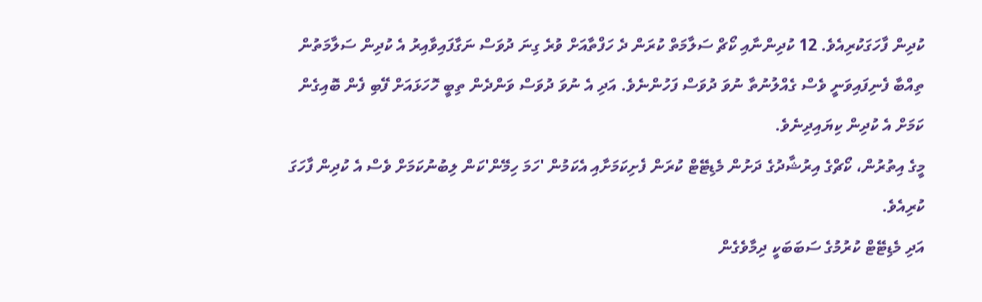ކުދިން ފާހަގަކުރިއެވެ. 12 ކުދިންނާއި ކޯޗް ސަލާމަތް ކުރަން ދެ ހަފްތާއަށް ވުރެ ގިނަ ދުވަސް ނަގާފައިވާއިރު އެ ކުދިން ސަލާމަތުން ތިއްބާ ފެނިފައިވަނީ ވެސް ގެއްލުނުތާ ނުވަ ދުވަސް ފަހުންނެވެ. އަދި އެ ނުވަ ދުވަސް ވަންދެން ތިބީ ހޮހަޅައަށް ފޭބި ފެން ބޮއިގެން ކަމަށް އެ ކުދިން ކިޔައިދިނެވެ.
މީގެ އިތުރުން، ކޯޗްގެ އިރުޝާދުގެ ދަށުން މެޑިޓޭޓް ކުރަން ފެށިކަމަށާއި އެކަމުން 'ހަމަ ހިމޭން'ކަން ލިބުނުކަމަށް ވެސް އެ ކުދިން ފާހަގަ ކުރިއެވެ.
އަދި މެޑިޓޭޓް ކުރުމުގެ ސަބަބަކީ ދިމާވެގެން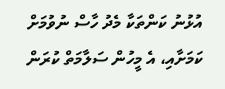އުޅުނު ކަންތަކާ މެދު ހާސް ނުވުމަށް ކަމަށާއި، އެ މީހުން ސަލާމަތް ކުރަން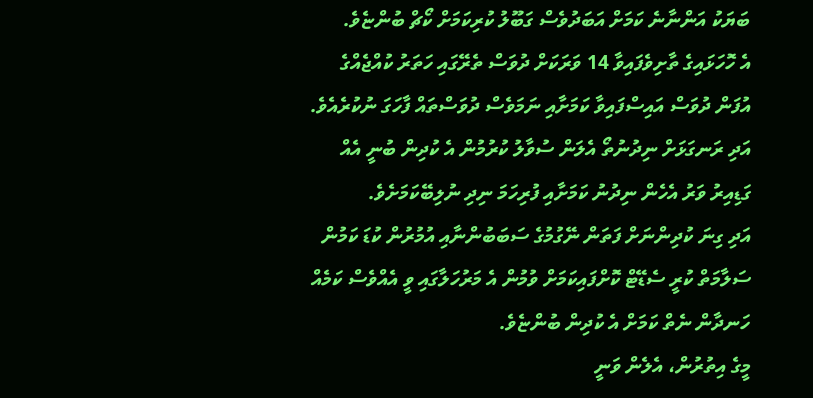ބަޔަކު އަންނާނެ ކަމަށް އަބަދުވެސް ގަބޫލު ކުރިކަމަށް ކޯޗް ބުންޏެވެ.
އެ ހޮހަޅައިގެ ތާށިވެފައިވާ 14 ވަރަކަށް ދުވަސް ތެރޭގައި ހަތަރު ކުއްޖެއްގެ އުފަން ދުވަސް އައިސްފައިވާ ކަމަށާއި ނަމަވެސް ދުވަސްތައް ފާހަގަ ނުކުރެއެވެ. އަދި ރަނގަޅަށް ނިދުނުތޯ އެލަން ސުވާލު ކުރުމުން އެ ކުދިން ބުނީ އެއް ގަޑިއިރު ވަރު އެހެން ނިދުނު ކަމަށާއި ފުރިހަމަ ނިދި ނުލިބޭކަމަށެވެ.
އަދި ގިނަ ކުދިންނަށް ފަތަން ނޭގުމުގެ ސަބަބުންނާއި އުމުރުން ކުޑަ ކަމުން ސަލާމަތް ކުރީ ސެޑޭޓް ކޮށްފައިކަމަށް ވުމުން އެ މަރުހަލާގައި ވީ އެއްވެސް ކަމެއް ހަނދާން ނެތް ކަމަށް އެ ކުދިން ބުންޏެވެ.
މީގެ އިތުރުން، އެލެން ވަނީ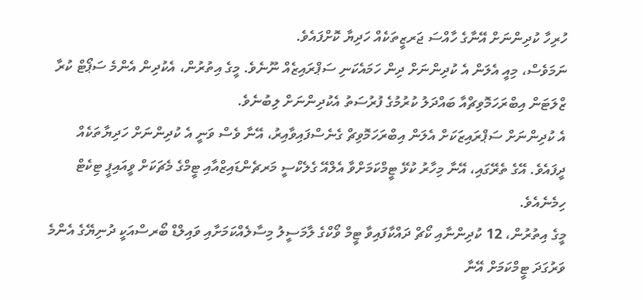ހުރިހާ ކުދިންނަށް އޭނާގެ ހާއްސަ ޖަރޒީތަކެއް ހަދިޔާ ކޮށްފައެވެ.
ނަމަވެސް، މިއީ އެލަން އެ ކުދިންނަށް ދިން ހަމައެކަނި ސަޕްރައިޒެއް ނޫނެވެ. މީގެ އިތުރުން، އެކުދިން އެންމެ ސަޕޯޓް ކުރާ ޒްލަޓަން އިބްރަހަމޮވިޗްއާ ބައްދަލު ކުރުމުގެ ފުރުސަތު އެކުދިންނަށް ލިބުނެވެ.
އެ ކުދިންނަށް ސަޕްރައިޒަކަށް އެލަން އިބްރަހަމޮވިޗް ގެނެސްފައިވާއިރު، އޭނާ ވެސް ވަނީ އެ ކުދިންނަށް ހަދިޔާތަކެއް ދީފައެވެ. އޭގެ ތެރޭގައި، އޭނާ މިހާރު ކުޅޭ ޓީމްކަމަށްވާ އެލްއޭ ގެލެކްސީ މަރޗެންޑައިޒްއާއި ޓީމްގެ މެޗަކަށް ވީއައިޕީ ޓިކެޓް ހިމެނެއެވެ.
މީގެ އިތުރުން، 12 ކުދިންނާއި ކޯޗް ދައްކާފައިވާ ޓީމް ވޯކްގެ ލާމަސީލު މިސާލެއްކަމަށާއި ވައިލްޑް ބޯރސްއަކީ ދުނިޔޭގެ އެންމެ ވަރުގަދަ ޓީމްކަމަށް އޭނާ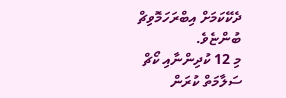ދެކޭކަމަށް އިބްރަހަމޮވިޗް ބުންޏެވެ.
މި 12 ކުދިންނާއި ކޯޗް ސަލާމަތް ކުރަން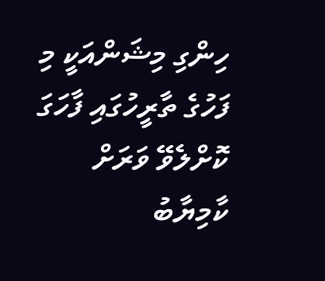ހިންގި މިޝަންއަކީ މި ފަހުގެ ތާރީހުގައި ފާހަގަ ކޮށްލެވޭ ވަރަށް ކާމިޔާބު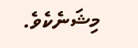މިޝަނެކެވެ.